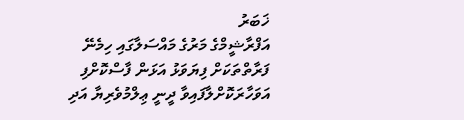ޚަބަރު
އަފްރާޝީމްގެ މަރުގެ މައްސަލާގައި ހިމެނޭ ފަރާތްތަކަށް ފިޔަވަޅު އަޅަން ފާސްކޮށްފި
އަވަހާރަކޮށްލާފައިވާ ދީނީ ޢިލްމުވެރިޔާ އަދި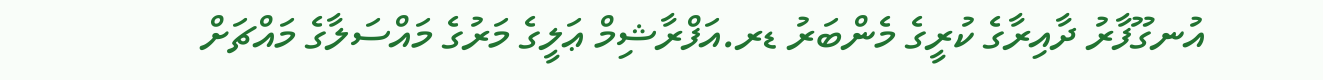އުނގޫފާރު ދާއިރާގެ ކުރީގެ މެންބަރު ޑރ.އަފްރާޝިމް ޢަލީގެ މަރުގެ މައްސަލާގެ މައްޗަށް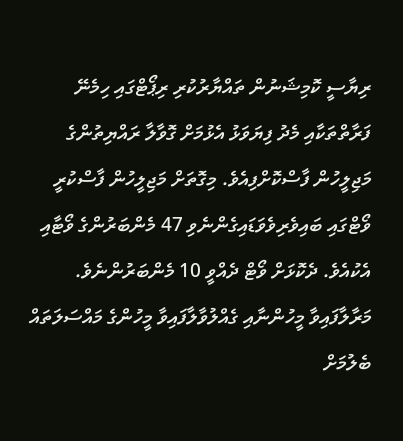ރިޔާސީ ކޮމިޝަނުން ތައްޔާރުކުރި ރިޕޯޓްގައި ހިމެނޭ ފަރާތްތަކާއި މެދު ފިޔަވަޅު އެޅުމަށް ގޮވާލާ ރައްޔިތުންގެ މަޖިލީހުން ފާސްކޮށްފިއެވެ. މިގޮތަށް މަޖިލީހުން ފާސްކުރީ ވޯޓްގައި ބައިވެރިވެވަޑައިގެންނެވި 47 މެންބަރުންގެ ވޯޓާއި އެކުއެވެ. ދެކޮޅަށް ވޯޓް ދެއްވީ 10 މެންބަރުންނެވެ.
މަރާލާފައިވާ މީހުންނާއި ގެއްލުވާލާފައިވާ މީހުންގެ މައްސަލަތައް ބެލުމަށް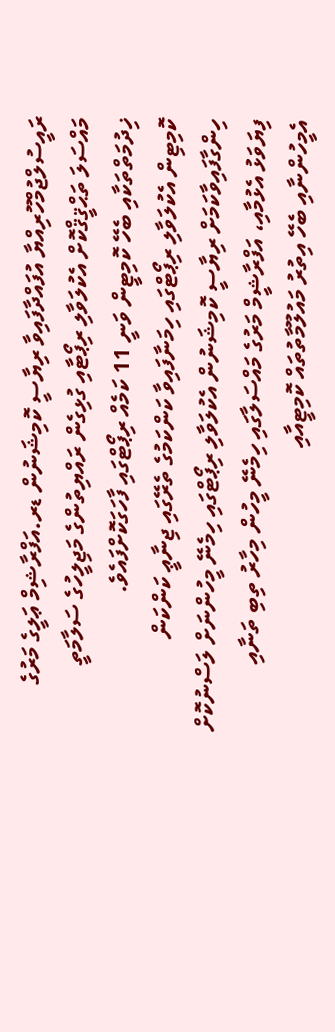ރައީސުލްޖުމްހޫރިއްޔާ އުފައްދާފައިވާ ރިޔާސީ ކޮމިޝަނުން ޑރ.އަފްރާޝިމް ޢަލީގެ މަރުގެ މައްސަލަ ތަޙްޤީޤްކޮށް އެކުލަވާލި ރިޕޯޓާއި ގުޅިގެން ރައްޔިތުންގެ މަޖިލީހުގެ ސަލާމަތީ ޚިދުމަތްތަކާއި ބެހޭ ކޮމިޓީން ވަނީ 11 ކަމެއް ރިޕޯޓްގައި ފާހަގަކޮށްފައެވެ.
ކޮމިޓިން އެކުލަވާލި ރިޕޯޓްގައި ހިމަނާފައިވާ ކަންކަމުގެ ތެރޭގައި ޖިނާޢީ ކަންކަން ހިންގާފައިވާކަމަށް ރިޔާސީ ކޮމިޝަނުން އެކުލަވާލި ރިޕޯޓްގައި ހިމެނޭ މީހުންނަށް ލަސްނުކޮށް ފިޔަވަޅު އެޅުމާއި، އަފްރާޝީމް މަރުގެ މައްސަލާގައި ހިމެނޭ މީހުން މިހާރު ތިބި ތަނާއި އެމީހުންނާއި ބެހޭ އިތުރު މައުލޫމާތުތައް ކޮމިޓީއާއި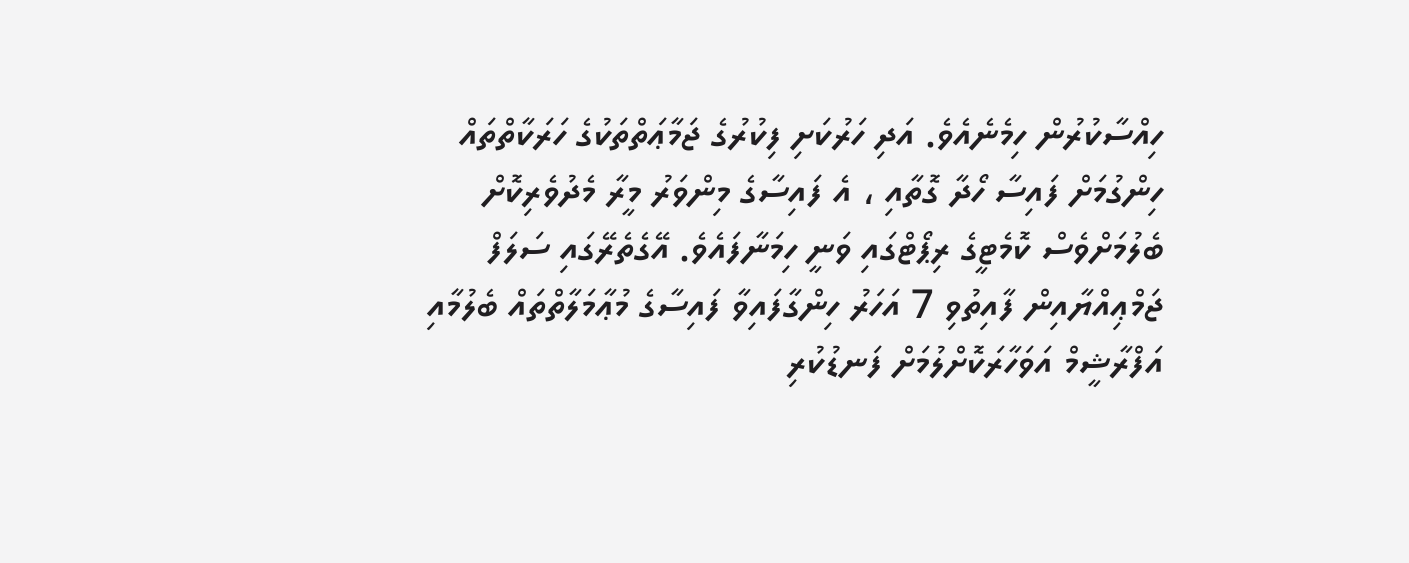ހިއްސާކުރުން ހިމެނެއެވެ. އަދި ހަރުކަށި ފިކުރުގެ ޖަމާޢަތްތަކުގެ ހަރަކާތްތައް ހިންގުމަށް ފައިސާ ހޯދާ ގޮތާއި ، އެ ފައިސާގެ މިންވަރު މީރާ މެދުވެރިކޮށް ބެލުމަށްވެސް ކޮމެޓީގެ ރިޕޯޓްގައި ވަނީ ހިމަނާފައެވެ. އޭގެތެރޭގައި ސަލަފް ޖަމްޢިއްޔާއިން ފާއިތުވި 7 އަހަރު ހިންގާފައިވާ ފައިސާގެ މުޢާމަލާތްތައް ބެލުމާއި އަފްރާޝީމް އަވަހާރަކޮށްލުމަށް ފަނޑުކުރި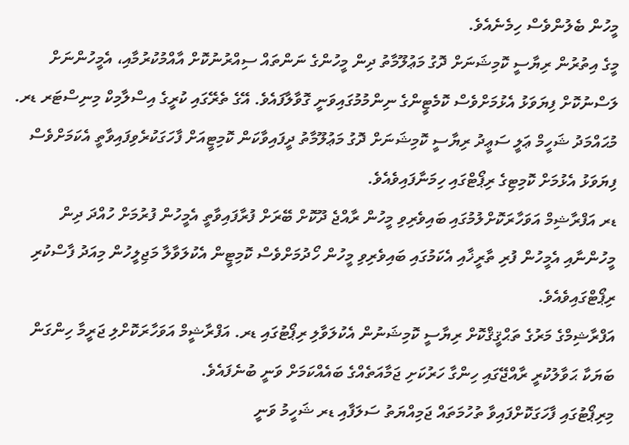މީހުން ބެލުންވެސް ހިމެނެއެވެ.
މީގެ އިތުރުން ރިޔާސީ ކޮމިޝަނަށް ދޮގު މަޢުލޫމާތު ދިން މީހުންގެ ނަންތައް ސިއްރުނުކޮށް އާއްމުކުރުމާއި، އެމީހުންނަށް ލަސްނުކޮށް ފިޔަވަޅު އެޅުމަށްވެސް ކޮމެޓީންގެ ނިންމުމުގައިވަނީ ގޮވާލާފައެވެ. އޭގެ ތެރޭގައި ކުރީގެ އިސްލާމިކް މިނިސްޓަރ ޑރ. މުޙައްމަދު ޝަހީމް ޢަލީ ސަޢީދު ރިޔާސީ ކޮމިޝަނަށް ދޮގު މަޢުލޫމާތު ދީފައިވާކަން ކޮމިޓީއަށް ފާހަގަކުރެވިފައިވާތީ އެކަމަށްވެސް ފިޔަވަޅު އެޅުމަށް ކޮމިޓިގެ ރިޕޯޓްގައި ހިމަނާފައިވެއެވެ.
ޑރ އަފްރާޝިމް އަވަހާރަކޮށްލުމުގައި ބައިވެރިވި މީހުން ރާއްޖެ ދޫކޮށް ބޭރަށް ފުރާފައިވާތީ އެމީހުން ފުރުމަށް ހުއްދަ ދިން މީހުންނާއި އެމީހުން ފުރި ތާރީޚާއި އެކަމުގައި ބައިވެރިވި މީހުން ހޯދުމަށްވެސް ކޮމިޓީން އެކުލަވާލާ މަޖިލީހުން މިއަދު ފާސްކުރި ރިޕޯޓްގައިވެއެވެ.
އަފްރާޝިމްގެ މަރުގެ ތަޙްޤީޤްކޮށް ރިޔާސީ ކޮމިޝަނުން އެކުލަވާލި ރިޕޯޓުގައި ޑރ. އަފްރާޝީމް އަވަހާރަކޮށްލި ޖަރީމާ ހިންގަން ބަޔަކާ ޙަވާލުކުރީ ރާއްޖޭގައި ހިންގާ ހަރުކަށި ޖަމާއަތެއްގެ ބައެއްކަމަށް ވަނީ ބުނެފައެވެ.
މިރިޕޯޓުގައި ފާހަގަކޮށްފައިވާ ތުހުމަތައް ޖަމިއްޔަތު ސަލަފާއި ޑރ ޝަހީމު ވަނީ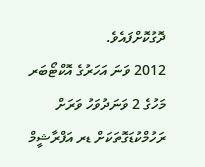ދޮގުކޮށްފައެވެ.
2012 ވަނަ އަހަރުގެ އޮކްޓޯބަރ މަހުގެ 2 ވަނަދުވަހު ވަރަށް ރަހުމްކުޑަގޮތަކަށް ޑރ އަފްރާޝީމް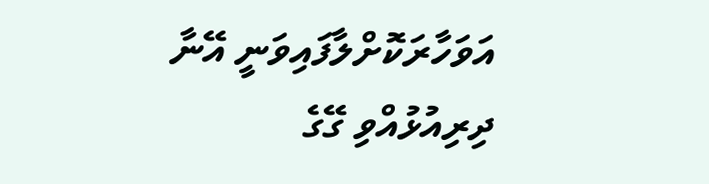އަވަހާރަކޮށްލާފައިވަނީ އޭނާ ދިރިއުޅުއްވި ގޭގެ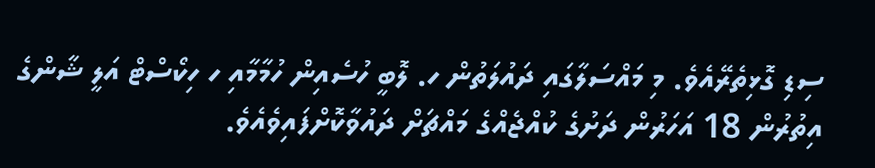ސިޑި ގޮޅިތެރޭއެވެ. މި މައްސަލާގައި ދައުލަތުން ހ. ލޮބީ ހުސެއިން ހުމާމާއި ހ ހިކޯސްޓް އަލީ ޝާންގެ އިތުރުން 18 އަހަރުން ދަށުގެ ކުއްޖެއްގެ މައްޗަށް ދައުވާކޮށްފައިވެއެވެ.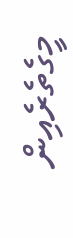މީގެތެރެއިން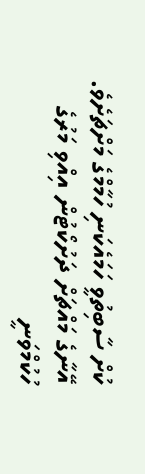ކުށް ސާބިތުވީ ހަމައެކަނި ހުމާމްގެ މަށްޗަށެވެ. އޭނާގެ މައްޗަށް ދަށުކޯޓުން އިއްވި މަރުގެ ހުކުމްވަނީ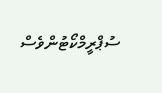ސުޕްރީމްކޯޓުންވެސް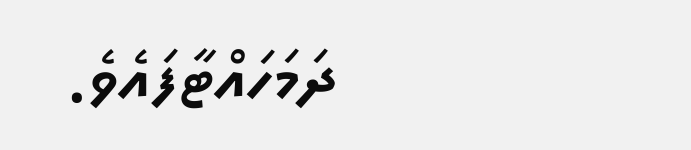ދަމަހައްޓާފައެވެ.